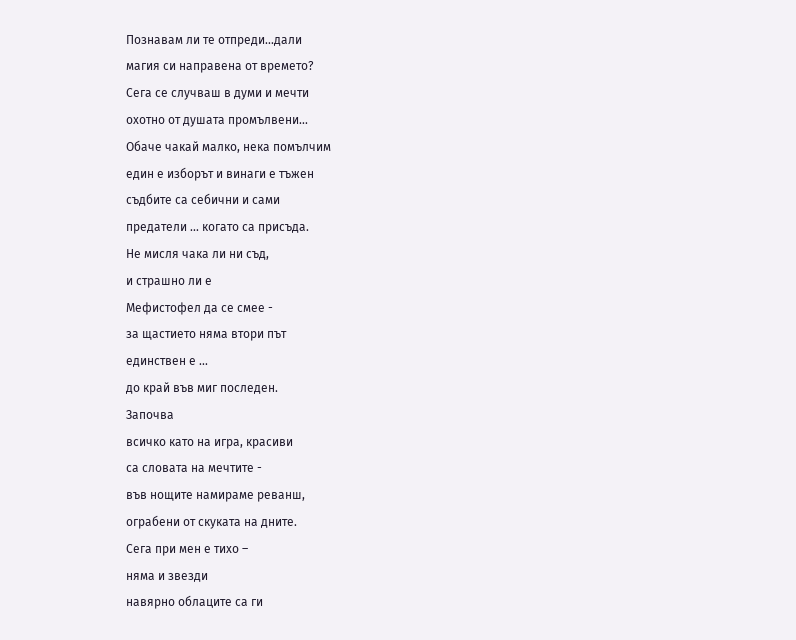Познавам ли те отпреди...дали
магия си направена от времето?
Сега се случваш в думи и мечти
охотно от душата промълвени...
Обаче чакай малко, нека помълчим
един е изборът и винаги е тъжен
съдбите са себични и сами
предатели ... когато са присъда.
Не мисля чака ли ни съд,
и страшно ли е
Мефистофел да се смее -
за щастието няма втори път
единствен е ...
до край във миг последен.
Започва
всичко като на игра, красиви
са словата на мечтите -
във нощите намираме реванш,
ограбени от скуката на дните.
Сега при мен е тихо –
няма и звезди
навярно облаците са ги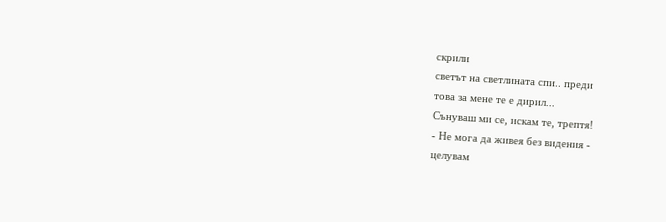скрили
светът на светлината спи.. преди
това за мене те е дирил...
Сънуваш ми се, искам те, трептя!
- Не мога да живея без видения -
целувам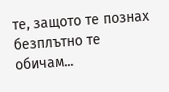те, защото те познах
безплътно те обичам...